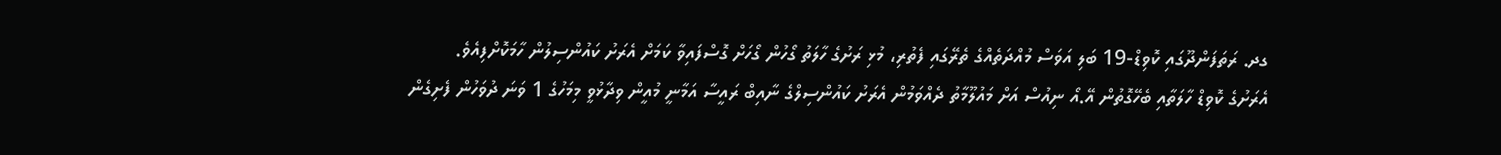ގދ. ރަތަފަންދޫގައި ކޮވިޑް-19 ބަލި އަވަސް މުއްދަތެއްގެ ތެރޭގައި ފެތުރި، މުޅި ރަށުގެ ހާލަތު ގޯހުން ގޯހަށް ގޮސްފައިވާ ކަމަށް އެރަށު ކައުންސިލުން ހާމަކޮށްފިއެވެ.
އެރަށުގެ ކޮވިޑް ހާލަތާއި ބެހޭގޮތުން އޭ.އޯ ނިއުސް އަށް މައުލޫމާތު ދެއްވަމުން އެރަށު ކައުންސިލްގެ ނާއިބް ރައީސާ އަމާނީ މުއީން ވިދާޅުވީ މިމަހުގެ 1 ވަނަ ދުވަހުން ފެށިގެން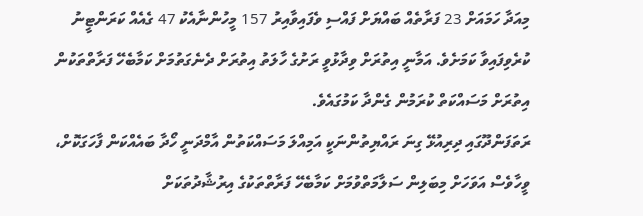މިއަދާ ހަމައަށް 23 ފަރާތެއް ބައްޔަށް ފައްސި ވެފައިވާއިރު 157 މީހުންނާއެކު 47 ގެއެއް ކަރަންޓީނު ކުރެވިފައިވާ ކަމަށެވެ. އަމާނީ އިތުރަށް ވިދާޅުވީ ރަށުގެ ހާލަތު އިތުރަށް ދެނެގަތުމަށް ކަމާބެހޭ ފަރާތްތަކުން އިތުރަށް މަސައްކަތް ކުރަމުން ގެންދާ ކަމުގައެވެ.
ރަތަފަންދޫގައި ދިރިއުޅޭ ގިނަ ރައްޔިތުންނަކީ އަމިއްލަ މަސައްކަތުން އާމްދަނީ ހޯދާ ބައެއްކަން ފާހަގަކޮށް، ވީހާވެސް އަވަހަށް މިބަލިން ސަލާމަތްވުމަށް ކަމާބެހޭ ފަރާތްތަކުގެ އިރުޝާދުތަކަށް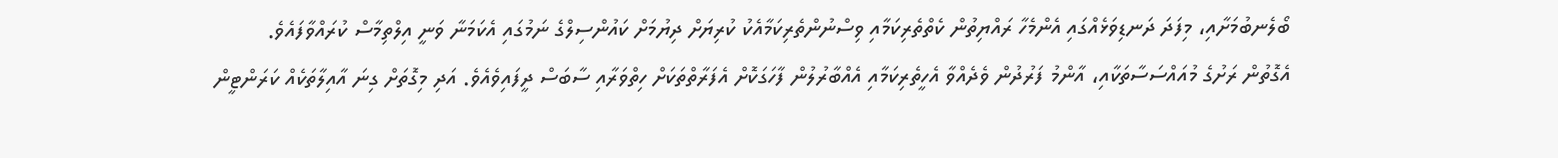ބޯލެނބުމަށާއި، މިފަދަ ދަނޑިވަޅެއްގައި އެންމެހާ ރައްޔިތުން ކެތްތެރިކަމާއި ވިސްނުންތެރިކަމާއެކު ކުރިޔަށް ދިޔުމަށް ކައުންސިލްގެ ނަމުގައި އެކަމަނާ ވަނީ އިލްތިމާސް ކުރައްވާފައެވެ.
އެގޮތުން ރަށުގެ މުއައްސަސާތަކާއި، އާންމު ފަރުދުން ވެދެއްވާ އެހީތެރިކަމާއި އެއްބާރުލުން ފާހަގަކޮށް އެފަރާތްތަކަށް ހިތްވަރާއި ސާބަސް ދީފައިވެއެވެ. އަދި މިގޮތަށް ގިނަ އާއިލާތަކެއް ކަރަންޓީން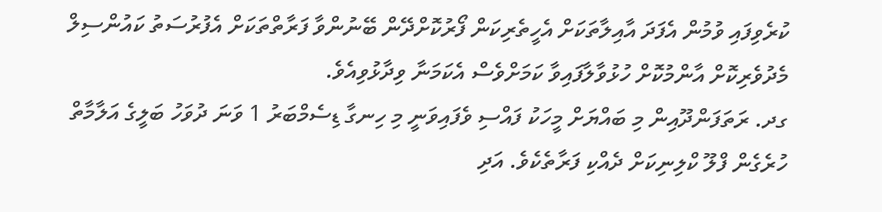ކުރެވިފައި ވުމުން އެފަދަ އާއިލާތަކަށް އެހީތެރިކަން ފޯރުކޮށްދޭން ބޭނުންވާ ފަރާތްތަކަށް އެފުރުސަތު ކައުންސިލް މެދުވެރިކޮށް އާންމުކޮށް ހުޅުވާލާފައިވާ ކަމަށްވެސް އެކަމަނާ ވިދާޅުވިއެވެ.
ގދ. ރަތަފަންދޫއިން މި ބައްޔަށް މީހަކު ފައްސި ވެފައިވަނީ މި ހިނގާ ޑިސެމްބަރު 1 ވަނަ ދުވަހު ބަލީގެ އަލާމާތް ހުރެގެން ފްލޫ ކްލިނިކަށް ދެއްކި ފަރާތެކެވެ. އަދި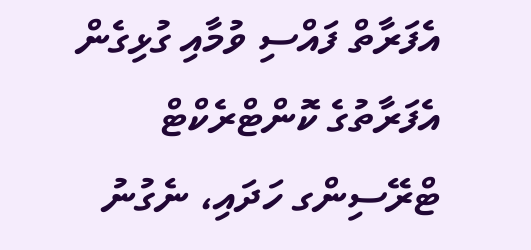އެފަރާތް ފައްސި ވުމާއި ގުޅިގެން އެފަރާތުގެ ކޮންޓްރެކްޓް ޓްރޭސިންގ ހަދައި، ނެގުނު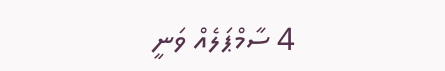4 ސާމްޕަލެއް ވަނީ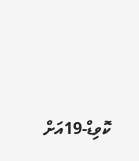ކޮވިޑް-19އަށް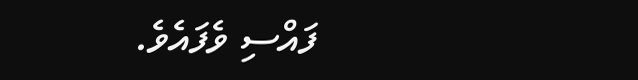ފައްސި ވެފައެވެ.